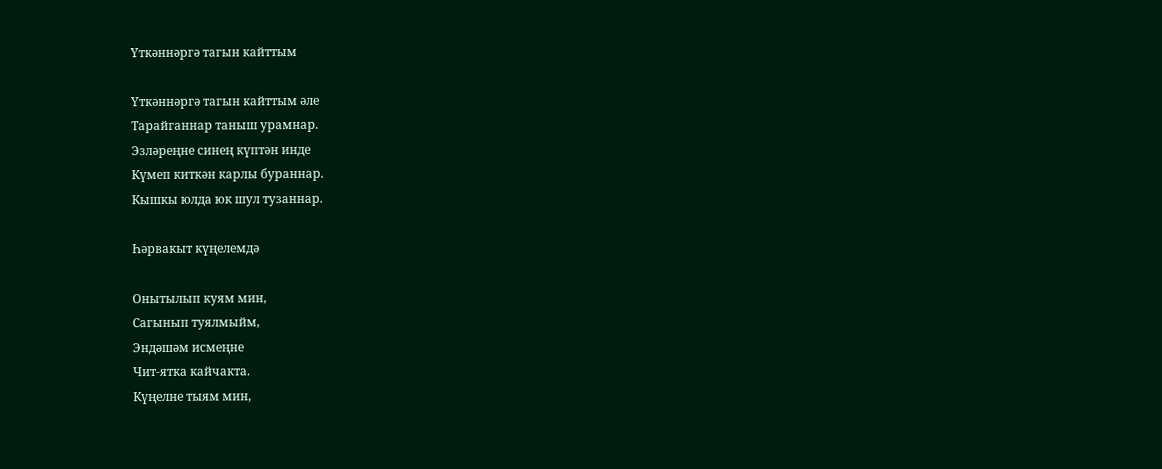Үткәннәргә тагын кайттым

Үткәннәргә тагын кайттым әле
Тарайганнар таныш урамнар.
Эзләреңне синең күптән инде
Күмеп киткән карлы бураннар.
Кышкы юлда юк шул тузаннар.

Һәрвакыт күңелемдә

Онытылып куям мин,
Сагынып туялмыйм,
Эндәшәм исмеңне
Чит-ятка кайчакта.
Күңелне тыям мин,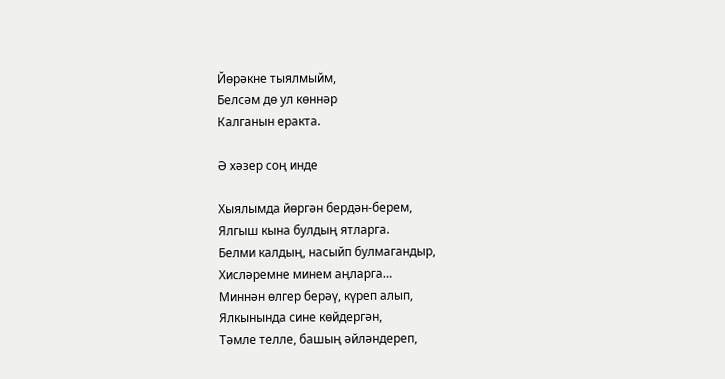Йөрәкне тыялмыйм,
Белсәм дө ул көннәр
Калганын еракта.

Ә хәзер соң инде

Хыялымда йөргән бердән-берем,
Ялгыш кына булдың ятларга.
Белми калдың, насыйп булмагандыр,
Хисләремне минем аңларга…
Миннән өлгер берәү, күреп алып,
Ялкынында сине көйдергән,
Тәмле телле, башың әйләндереп,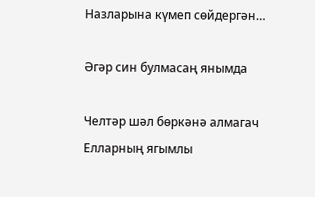Назларына күмеп сөйдергән…

Әгәр син булмасаң янымда

Челтәр шәл бөркәнә алмагач
Елларның ягымлы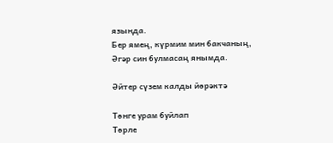язында.
Бер ямең, күрмим мин бакчаның,
Әгәр син булмасаң янымда.

Әйтер сүзем калды йөрәктә

Төнге урам буйлап
Төрле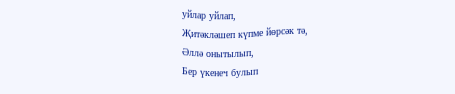уйлар уйлап,
Җитәкләшеп күпме йөрсәк тә,
Әллә онытылып,
Бер үкенеч булып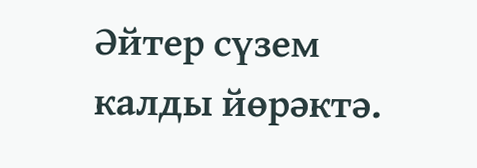Әйтер сүзем калды йөрәктә.